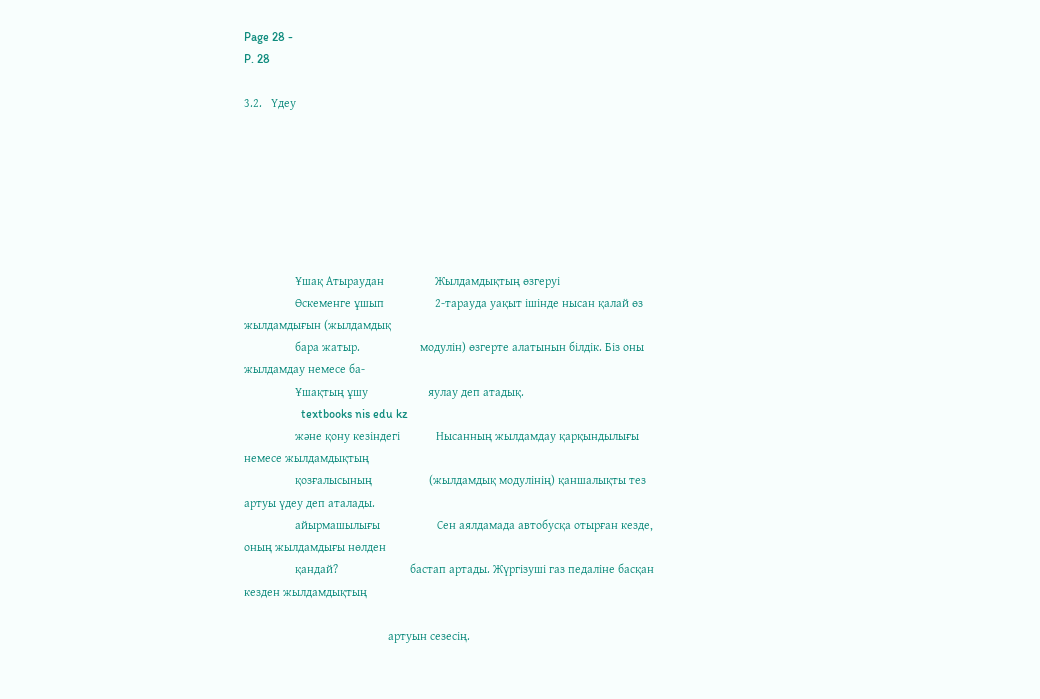Page 28 -
P. 28

3.2.   Үдеу







                 Ұшақ Атыраудан                 Жылдамдықтың өзгеруі
                 Өскеменге ұшып                 2-тарауда уақыт ішінде нысан қалай өз жылдамдығын (жылдамдық
                 бара жатыр.                    модулін) өзгерте алатынын білдік. Біз оны жылдамдау немесе ба-
                 Ұшақтың ұшу                    яулау деп атадық.
                   textbooks nis edu kz
                 және қону кезіндегі            Нысанның жылдамдау қарқындылығы немесе жылдамдықтың
                 қозғалысының                   (жылдамдық модулінің) қаншалықты тез артуы үдеу деп аталады.
                 айырмашылығы                   Сен аялдамада автобусқа отырған кезде, оның жылдамдығы нөлден
                 қандай?                        бастап артады. Жүргізуші газ педаліне басқан кезден жылдамдықтың

                                                артуын сезесің.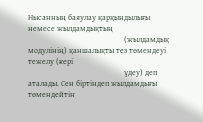Нысанның баяулау қарқындылығы немесе жылдамдықтың
                                                (жылдамдық модулінің) қаншалықты тез төмендеуі тежелу (кері
                                                үдеу) деп аталады. Сен біртіндеп жылдамдығы төмендейтін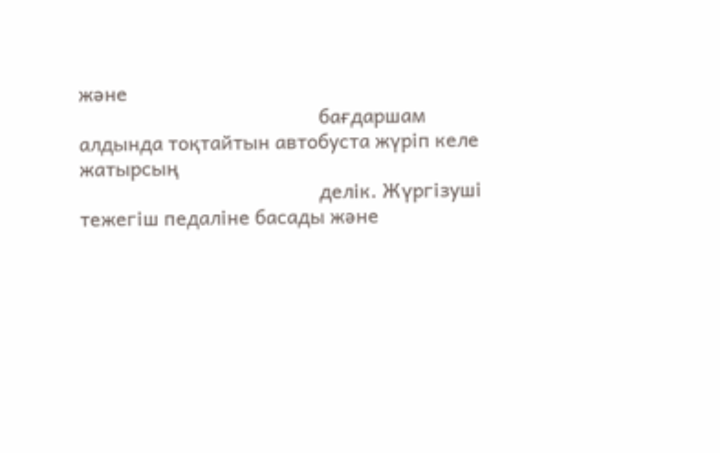және
                                                бағдаршам алдында тоқтайтын автобуста жүріп келе жатырсың
                                                делік. Жүргізуші тежегіш педаліне басады және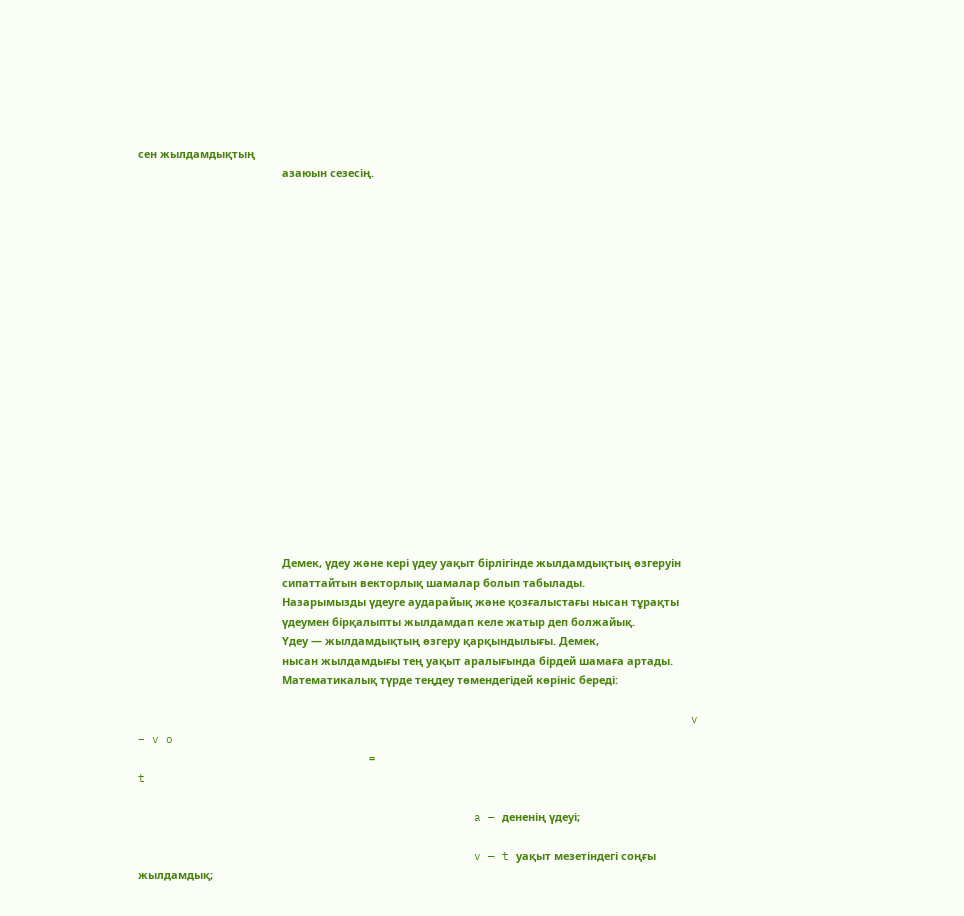сен жылдамдықтың
                                                азаюын сезесің.



















                                                Демек, үдеу және кері үдеу уақыт бірлігінде жылдамдықтың өзгеруін
                                                сипаттайтын векторлық шамалар болып табылады.
                                                Назарымызды үдеуге аударайық және қозғалыстағы нысан тұрақты
                                                үдеумен бірқалыпты жылдамдап келе жатыр деп болжайық.
                                                Үдеу — жылдамдықтың өзгеру қарқындылығы. Демек,
                                                нысан жылдамдығы тең уақыт аралығында бірдей шамаға артады.
                                                Математикалық түрде теңдеу төмендегідей көрініс береді:

                                                                               v – v o
                                                                             =  t

                                                a — дененің үдеуі;

                                                v — t уақыт мезетіндегі соңғы жылдамдық;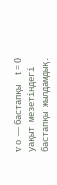v o  — бастапқы  t = 0  уақыт мезетіндегі бастапқы жылдамдық.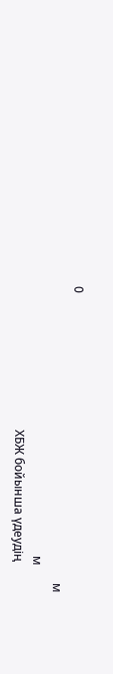0
                                                                                                   м
                                                                                          м
                                                ХБЖ бойынша үдеудің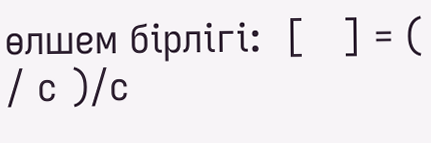өлшем бірлігі:  [   ] = ( / с )/с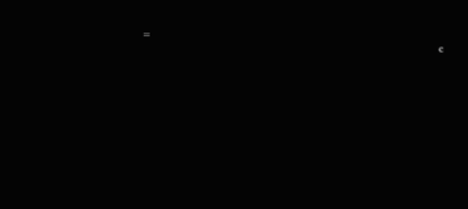=
                                                                                                   с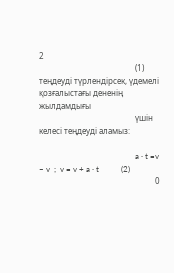2
                                                (1) теңдеуді түрлендірсек, үдемелі қозғалыстағы дененің жылдамдығы
                                                үшін келесі теңдеуді аламыз:

                                                a ∙ t =v – v  ;  v = v + a ∙ t           (2)
                                                          0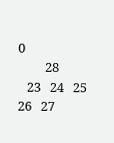0
         28
   23   24   25   26   27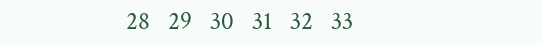28   29   30   31   32   33